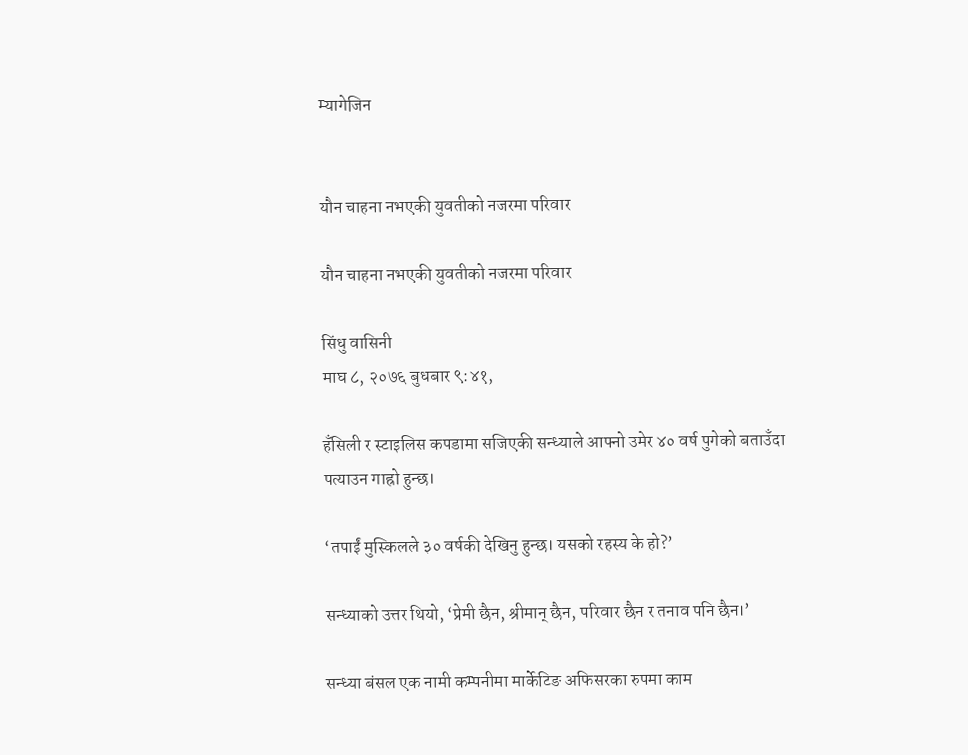म्यागेजिन


यौन चाहना नभएकी युवतीको नजरमा परिवार

यौन चाहना नभएकी युवतीको नजरमा परिवार

सिंधु वासिनी
माघ ८, २०७६ बुधबार ९:४१,

हँसिली र स्टाइलिस कपडामा सजिएकी सन्ध्याले आफ्नो उमेर ४० वर्ष पुगेको बताउँदा पत्याउन गाह्रो हुन्छ।

‘तपाईं मुस्किलले ३० वर्षकी देखिनु हुन्छ। यसको रहस्य के हो?’

सन्ध्याको उत्तर थियो, ‘प्रेमी छैन, श्रीमान् छैन, परिवार छैन र तनाव पनि छैन।’

सन्ध्या बंसल एक नामी कम्पनीमा मार्केटिङ अफिसरका रुपमा काम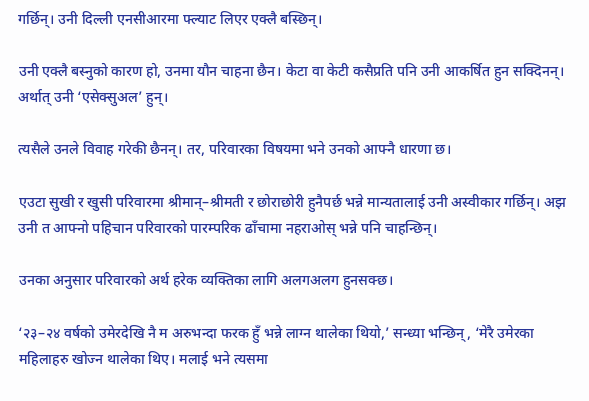गर्छिन्। उनी दिल्ली एनसीआरमा फ्ल्याट लिएर एक्लै बस्छिन्।

उनी एक्लै बस्नुको कारण हो, उनमा यौन चाहना छैन। केटा वा केटी कसैप्रति पनि उनी आकर्षित हुन सक्दिनन्। अर्थात् उनी ‘एसेक्सुअल’ हुन्।

त्यसैले उनले विवाह गरेकी छैनन्। तर, परिवारका विषयमा भने उनको आफ्नै धारणा छ।

एउटा सुखी र खुसी परिवारमा श्रीमान्–श्रीमती र छोराछोरी हुनैपर्छ भन्ने मान्यतालाई उनी अस्वीकार गर्छिन्। अझ उनी त आफ्नो पहिचान परिवारको पारम्परिक ढाँचामा नहराओस् भन्ने पनि चाहन्छिन्।

उनका अनुसार परिवारको अर्थ हरेक व्यक्तिका लागि अलगअलग हुनसक्छ।

‘२३–२४ वर्षको उमेरदेखि नै म अरुभन्दा फरक हुँ भन्ने लाग्न थालेका थियो,’ सन्ध्या भन्छिन्, ‘मेरै उमेरका महिलाहरु खोज्न थालेका थिए। मलाई भने त्यसमा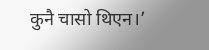कुनै चासो थिएन।’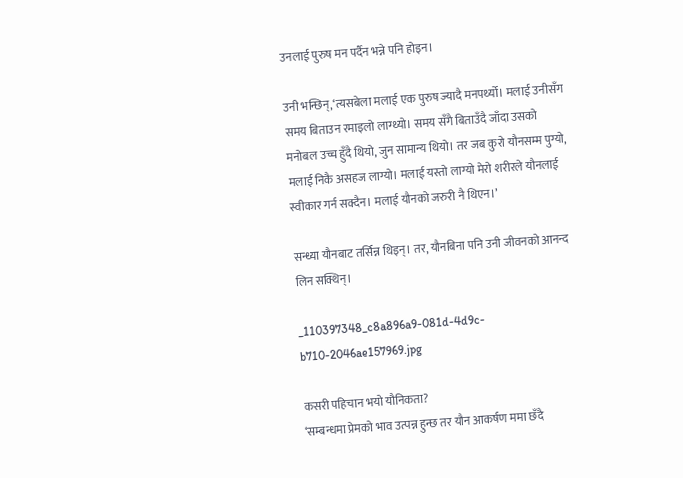उनलाई पुरुष मन पर्दैन भन्ने पनि होइन।

उनी भन्छिन्,‘त्यसबेला मलाई एक पुरुष ज्यादै मनपर्थ्यो। मलाई उनीसँग समय बिताउन रमाइलो लाग्थ्यो। समय सँगै बिताउँदै जाँदा उसको मनोबल उच्च हुँदै थियो, जुन सामान्य थियो। तर जब कुरो यौनसम्म पुग्यो, मलाई निकै असहज लाग्यो। मलाई यस्तो लाग्यो मेरो शरीरले यौनलाई स्वीकार गर्न सक्दैन। मलाई यौनको जरुरी नै थिएन।’

सन्ध्या यौनबाट तर्सिन्न थिइन्। तर, यौनबिना पनि उनी जीवनको आनन्द लिन सक्थिन्।

_110397348_c8a896a9-081d-4d9c-b710-2046ae157969.jpg

कसरी पहिचान भयो यौनिकता?
‘सम्बन्धमा प्रेमको भाव उत्पन्न हुन्छ तर यौन आकर्षण ममा छँदै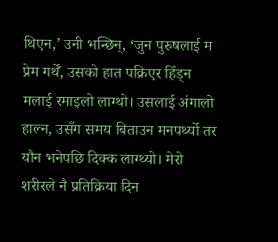थिएन,’ उनी भन्छिन्, ‘जुन पुरुषलाई म प्रेम गर्थेँ, उसको हात पक्रिएर हिँड्न मलाई रमाइलो लाग्थो। उसलाई अंगालो हाल्न, उसँग समय बिताउन मनपर्थ्यो तर यौन भनेपछि दिक्क लाग्थ्यो। मेरो शरीरले नै प्रतिक्रिया दिन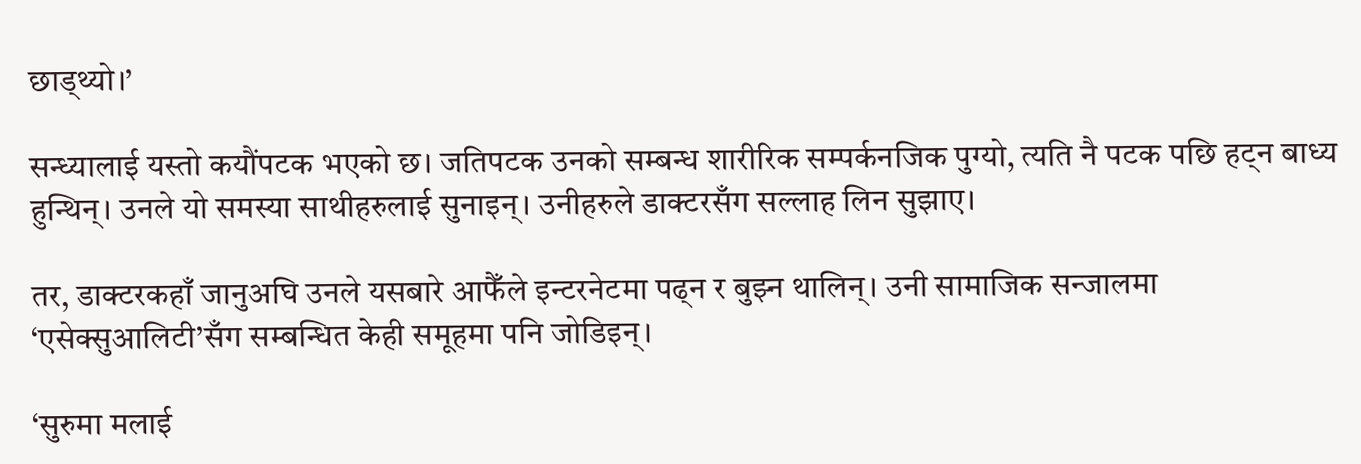छाड्थ्यो।’

सन्ध्यालाई यस्तो कयौंपटक भएको छ। जतिपटक उनको सम्बन्ध शारीरिक सम्पर्कनजिक पुग्यो, त्यति नै पटक पछि हट्न बाध्य हुन्थिन्। उनले यो समस्या साथीहरुलाई सुनाइन्। उनीहरुले डाक्टरसँग सल्लाह लिन सुझाए।

तर, डाक्टरकहाँ जानुअघि उनले यसबारे आफैँले इन्टरनेटमा पढ्न र बुझ्न थालिन्। उनी सामाजिक सन्जालमा ‘एसेक्सुआलिटी’सँग सम्बन्धित केही समूहमा पनि जोडिइन्।

‘सुरुमा मलाई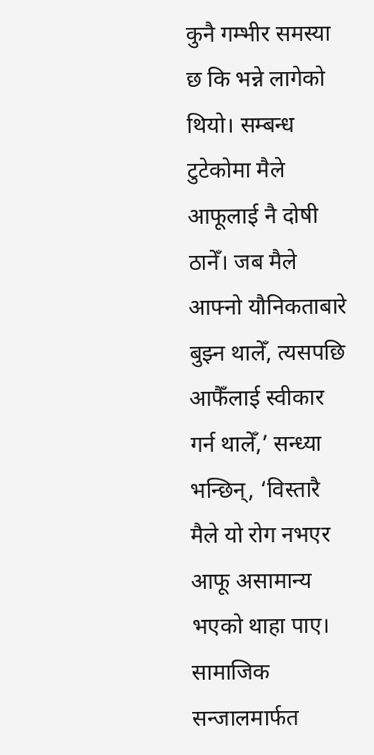कुनै गम्भीर समस्या छ कि भन्ने लागेको थियो। सम्बन्ध टुटेकोमा मैले आफूलाई नै दोषी ठानेँ। जब मैले आफ्नो यौनिकताबारे बुझ्न थालेँ, त्यसपछि आफैँलाई स्वीकार गर्न थालेँ,’ सन्ध्या भन्छिन्, ‘विस्तारै मैले यो रोग नभएर आफू असामान्य भएको थाहा पाए। सामाजिक सन्जालमार्फत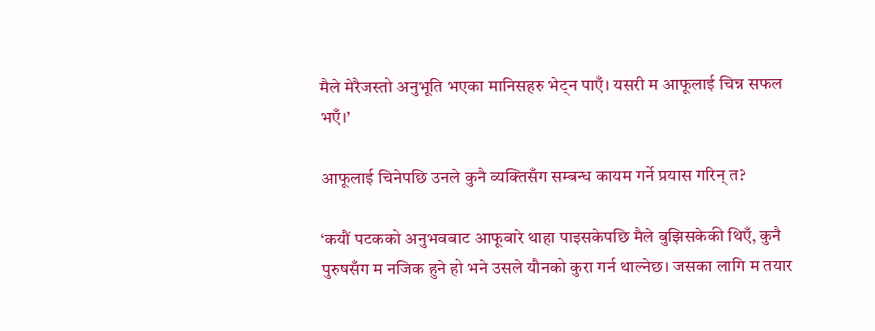मैले मेरैजस्तो अनुभूति भएका मानिसहरु भेट्न पाएँ। यसरी म आफूलाई चिन्न सफल भएँ।’

आफूलाई चिनेपछि उनले कुनै व्यक्तिसँग सम्बन्ध कायम गर्ने प्रयास गरिन् त?

‘कयौं पटकको अनुभवबाट आफूबारे थाहा पाइसकेपछि मैले बुझिसकेकी थिएँ, कुनै पुरुषसँग म नजिक हुने हो भने उसले यौनको कुरा गर्न थाल्नेछ। जसका लागि म तयार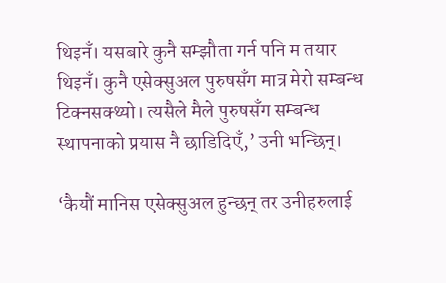थिइनँ। यसबारे कुनै सम्झौता गर्न पनि म तयार थिइनँ। कुनै एसेक्सुअल पुरुषसँग मात्र मेरो सम्बन्ध टिक्नसक्थ्यो। त्यसैले मैले पुरुषसँग सम्बन्ध स्थापनाको प्रयास नै छाडिदिएँ,’ उनी भन्छिन्।

‘कैयौं मानिस एसेक्सुअल हुन्छन् तर उनीहरुलाई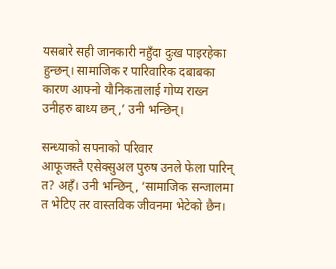यसबारे सही जानकारी नहुँदा दुःख पाइरहेका हुन्छन्। सामाजिक र पारिवारिक दबाबका कारण आफ्नो यौनिकतालाई गोप्य राख्न उनीहरु बाध्य छन्,’ उनी भन्छिन्।

सन्ध्याको सपनाको परिवार
आफूजस्तै एसेक्सुअल पुरुष उनले फेला पारिन् त? अहँ। उनी भन्छिन्, ‘सामाजिक सन्जालमा त भेटिए तर वास्तविक जीवनमा भेटेको छैन।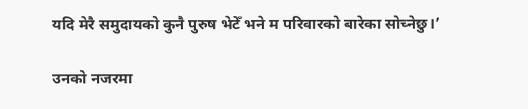यदि मेरै समुदायको कुनै पुरुष भेटेँ भने म परिवारको बारेका सोच्नेछु।’

उनको नजरमा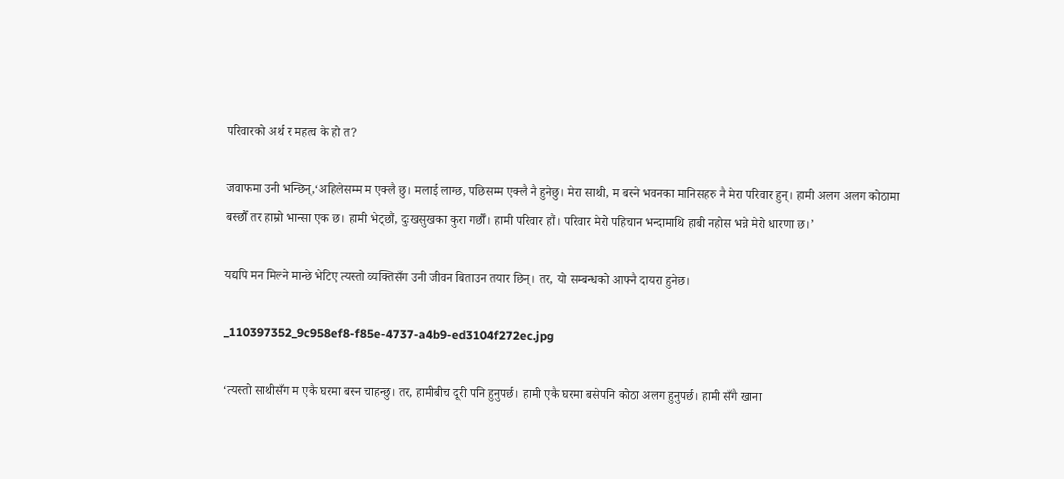परिवारको अर्थ र महत्व के हो त?

जवाफमा उनी भन्छिन्,‘अहिलेसम्म म एक्लै छु। मलाई लाग्छ, पछिसम्म एक्लै नै हुनेछु। मेरा साथी, म बस्ने भवनका मानिसहरु नै मेरा परिवार हुन्। हामी अलग अलग कोठामा बस्छौँ तर हाम्रो भान्सा एक छ। हामी भेट्छौं, दुःखसुखका कुरा गर्छौँ। हामी परिवार हौं। परिवार मेरो पहिचान भन्दामाथि हाबी नहोस भन्ने मेरो धारणा छ।’

यद्यपि मन मिल्ने मान्छे भेटिए त्यस्तो व्यक्तिसँग उनी जीवन बिताउन तयार छिन्। तर, यो सम्बन्धको आफ्नै दायरा हुनेछ।

_110397352_9c958ef8-f85e-4737-a4b9-ed3104f272ec.jpg

‘त्यस्तो साथीसँग म एकै घरमा बस्न चाहन्छु। तर, हामीबीच दूरी पनि हुनुपर्छ। हामी एकै घरमा बसेपनि कोठा अलग हुनुपर्छ। हामी सँगै खाना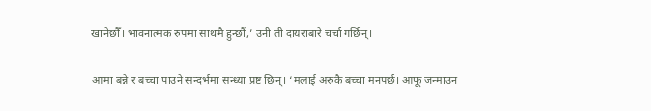खानेछौँ। भावनात्मक रुपमा साथमै हुन्छौं,’ उनी ती दायराबारे चर्चा गर्छिन्।

आमा बन्ने र बच्चा पाउने सन्दर्भमा सन्ध्या प्रष्ट छिन्। ‘मलाई अरुकै बच्चा मनपर्छ। आफू जन्माउन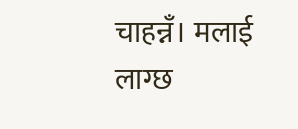चाहन्नँ। मलाई लाग्छ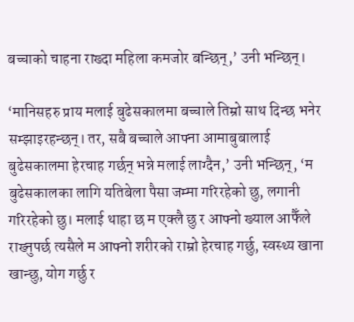बच्चाको चाहना राख्दा महिला कमजोर बन्छिन्,’ उनी भन्छिन्।

‘मानिसहरु प्राय मलाई बुढेसकालमा बच्चाले तिम्रो साथ दिन्छ भनेर सम्झाइरहन्छन्। तर, सबै बच्चाले आफ्ना आमाबुबालाई बुढेसकालमा हेरचाह गर्छन् भन्ने मलाई लाग्दैन,’ उनी भन्छिन्, ‘म बुढेसकालका लागि यतिबेला पैसा जम्मा गरिरहेको छु, लगानी गरिरहेको छु। मलाई थाहा छ म एक्लै छु र आफ्नो ख्याल आफैँले राख्नुपर्छ त्यसैले म आफ्नो शरीरको राम्रो हेरचाह गर्छु, स्वस्थ्य खाना खान्छु, योग गर्छु र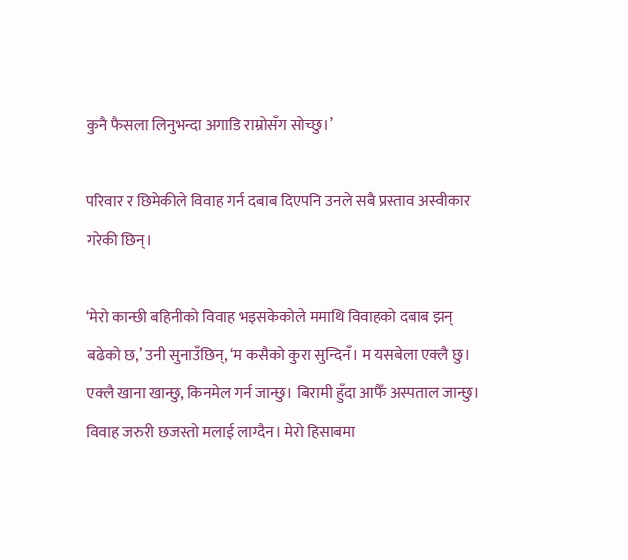कुनै फैसला लिनुभन्दा अगाडि राम्रोसँग सोच्छु।’

परिवार र छिमेकीले विवाह गर्न दबाब दिएपनि उनले सबै प्रस्ताव अस्वीकार गरेकी छिन्।

‘मेरो कान्छी बहिनीको विवाह भइसकेकोले ममाथि विवाहको दबाब झन् बढेको छ,’ उनी सुनाउँछिन्, ‘म कसैको कुरा सुन्दिनँ। म यसबेला एक्लै छु। एक्लै खाना खान्छु, किनमेल गर्न जान्छु। बिरामी हुँदा आफैँ अस्पताल जान्छु। विवाह जरुरी छजस्तो मलाई लाग्दैन। मेरो हिसाबमा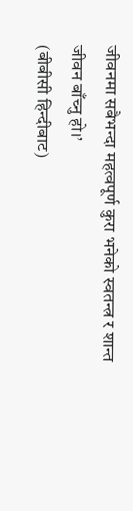जीवनमा सबैभन्दा महत्वपूर्ण कुरा भनेको स्वतन्त्र र शान्त जीवन बाँच्नु हो।’
(बीबीसी हिन्दीबाट)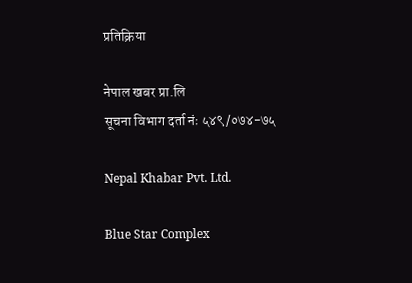प्रतिक्रिया

नेपाल खबर प्रा.लि
सूचना विभाग दर्ता नंः ५४९/०७४-७५

Nepal Khabar Pvt. Ltd.

Blue Star Complex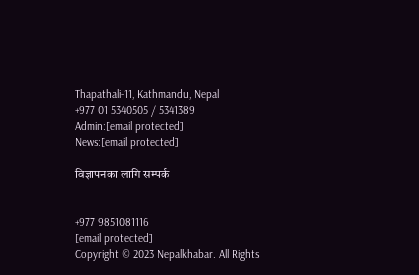Thapathali-11, Kathmandu, Nepal
+977 01 5340505 / 5341389
Admin:[email protected]
News:[email protected]

विज्ञापनका लागि सम्पर्क


+977 9851081116
[email protected]
Copyright © 2023 Nepalkhabar. All Rights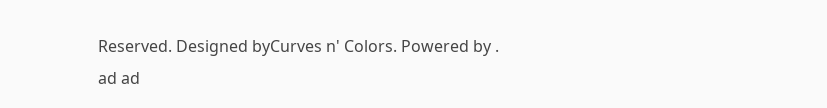Reserved. Designed byCurves n' Colors. Powered by .
ad ad